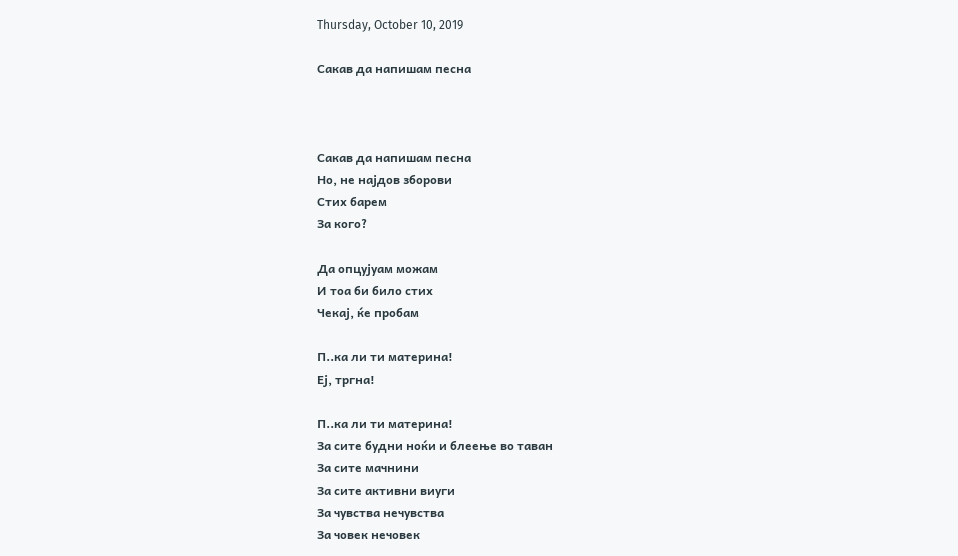Thursday, October 10, 2019

Сакав да напишам песна



Сакав да напишам песна
Но, не најдов зборови
Стих барем
За кого?

Да опцујуам можам
И тоа би било стих
Чекај, ќе пробам

П..ка ли ти материна!
Еј, тргна!

П..ка ли ти материна!
За сите будни ноќи и блеење во таван
За сите мачнини
За сите активни виуги
За чувства нечувства
За човек нечовек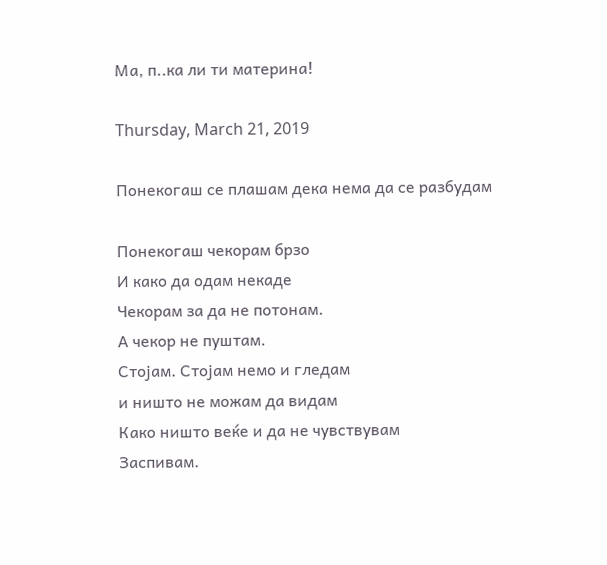Ма, п..ка ли ти материна!

Thursday, March 21, 2019

Понекогаш се плашам дека нема да се разбудам

Понекогаш чекорам брзо
И како да одам некаде
Чекорам за да не потонам.
А чекор не пуштам.
Стојам. Стојам немо и гледам
и ништо не можам да видам
Како ништо веќе и да не чувствувам
Заспивам.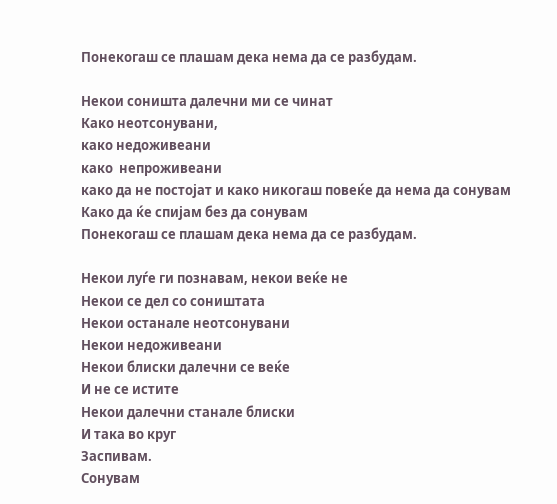Понекогаш се плашам дека нема да се разбудам.

Некои соништа далечни ми се чинат
Како неотсонувани,
како недоживеани
како  непроживеани
како да не постојат и како никогаш повеќе да нема да сонувам
Како да ќе спијам без да сонувам
Понекогаш се плашам дека нема да се разбудам.

Некои луѓе ги познавам, некои веќе не
Некои се дел со соништата
Некои останале неотсонувани
Некои недоживеани
Некои блиски далечни се веќе
И не се истите
Некои далечни станале блиски
И така во круг
Заспивам.
Сонувам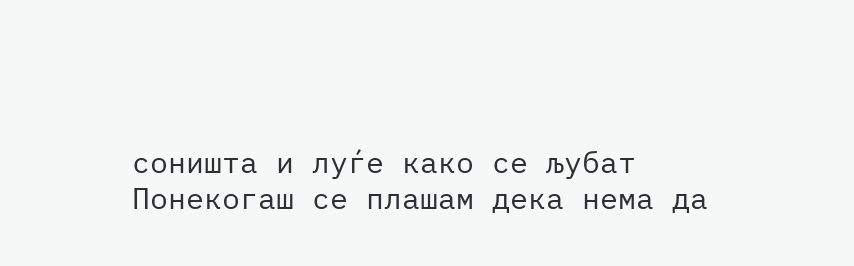соништа и луѓе како се љубат
Понекогаш се плашам дека нема да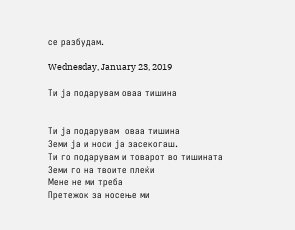се разбудам.

Wednesday, January 23, 2019

Ти ја подарувам оваа тишина


Ти ја подарувам  оваа тишина
Земи ја и носи ја засекогаш.
Ти го подарувам и товарот во тишината
Земи го на твоите плеќи
Мене не ми треба
Претежок за носење ми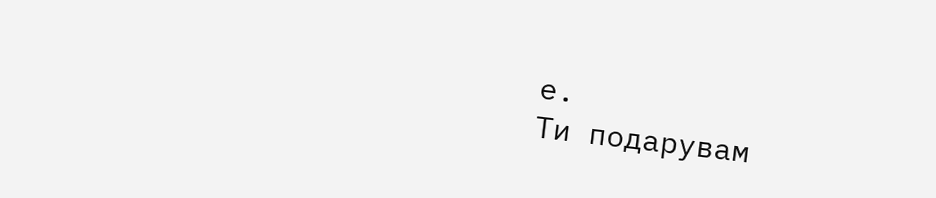е.
Ти подарувам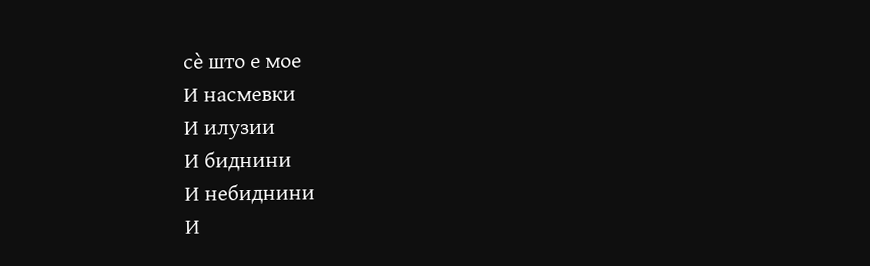сè што е мое
И насмевки
И илузии
И биднини
И небиднини
И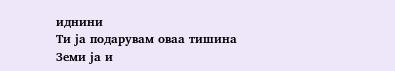иднини
Ти ја подарувам оваа тишина
Земи ја и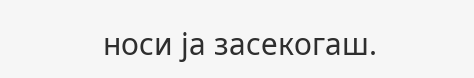носи ја засекогаш.